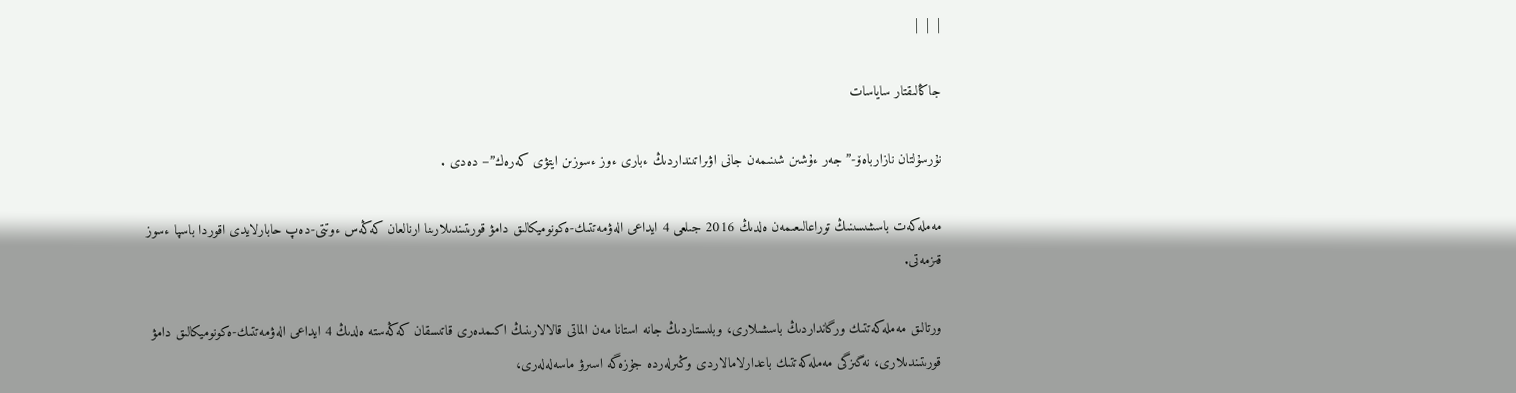|  |  |

جاڭالىقتار ساياسات

نۇرسۇلتان نازارباەۆ-”جەر ءۇشىن شىنىمەن جانى اۋىراتىنداردىڭ ءبارى ءوز ءسوزىن ايتۋى كەرەك”– دەدى .

مەملەكەت باسشىسىنىڭ توراعالىعىمەن ەلدىڭ 2016 جىلعى 4 ايداعى الەۋمەتتىك-ەكونوميكالىق دامۋ قورىتىندىلارىنا ارنالعان كەڭەس ءوتتى-دەپ حابارلايدى اقوردا باسپا ءسوز قىزمەتى.

ورتالىق مەملەكەتتىك ورگانداردىڭ باسشىلارى، وبلىستاردىڭ جانە استانا مەن الماتى قالالارىنىڭ اكىمدەرى قاتىسقان كەڭەستە ەلدىڭ 4 ايداعى الەۋمەتتىك-ەكونوميكالىق دامۋ قورىتىندىلارى، نەگىزگى مەملەكەتتىك باعدارلامالاردى وڭىرلەردە جۇزەگە اسىرۋ ماسەلەلەرى،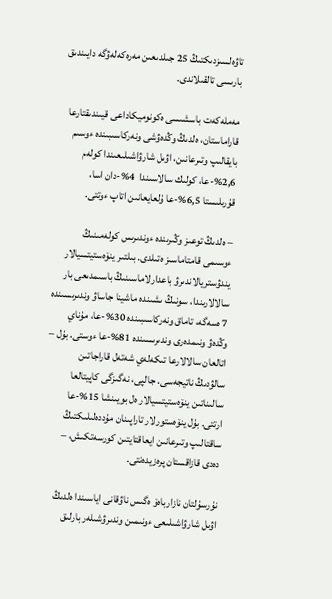تاۋەلسىزدىكتىڭ 25 جىلدىعىن مەرەكەلەۋگە دايىندىق بارىسى تالقىلاندى.

مەملەكەت باسشىسى ەكونوميكاداعى قيىندىقتارعا قاراماستان، ەلدىڭ وڭدەۋشى ونەركاسىبىندە ءوسىم بايقالىپ وتىرعانىن، اۋىل شارۋاشىلىعىندا كولەم 2,6%-عا، كولىك سالاسىندا  4%-دان اسا، قۇرىلىستا 6,5%-عا ۇلعايعانىن اتاپ ءوتتى.

– ەلدىڭ توعىز وڭىرىندە ءوندىرىس كولەمىنىڭ ءوسىمى قامتاماسىز ەتىلدى. بىلتىر ينۆەستيتسيالار يندۋستريالاندىرۋ باعدارلاماسىنىڭ باسىمدىعى بار سالالارىندا، سونىڭ ىشىندە ماشينا جاساۋ وندىرىسىندە 7 ەسەگە، تاماق ونەركاسىبىندە 30%-عا، مۇناي وڭدەۋ ونىمدەرى وندىرىسىندە 81%-عا ءوستى. بۇل – اتالعان سالالارعا تىكەلەي شەتەل قاراجاتىن سالۋدىڭ ناتيجەسى. جالپى، نەگىزگى كاپيتالعا سالىناتىن ينۆەستيتسيالار ەل بويىنشا 15%-عا ارتتى. بۇل ينۆەستورلار تاراپىنان مۇددەلىلىكتىڭ  ساقتالىپ وتىرعانىن ايعاقتايتىن كورسەتكىش، – دەدى قازاقستان پرەزيدەنتى.

نۇرسۇلتان نازارباەۆ ەگىس ناۋقانى اياسىندا ەلدىڭ اۋىل شارۋاشىلىعى ءونىمىن وندىرۋشىلەر بارلىق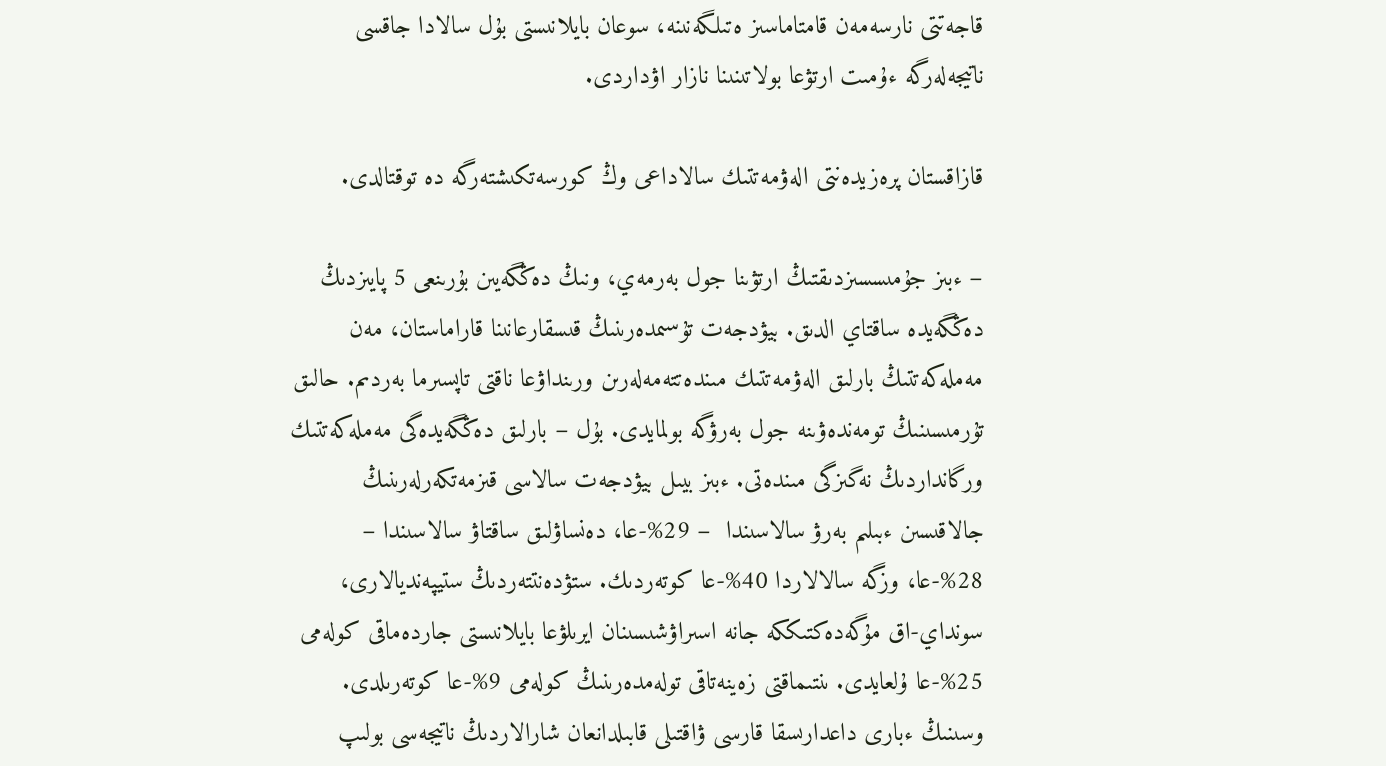قاجەتتى نارسەمەن قامتاماسىز ەتىلگەنىنە، سوعان بايلانىستى بۇل سالادا جاقسى ناتيجەلەرگە ءۇمىت ارتۋعا بولاتىنىنا نازار اۋداردى.

قازاقستان پرەزيدەنتى الەۋمەتتىك سالاداعى وڭ كورسەتكىشتەرگە دە توقتالدى.

– ءبىز جۇمىسسىزدىقتىڭ ارتۋىنا جول بەرمەي، ونىڭ دەڭگەيىن بۇرىنعى 5 پايىزدىڭ دەڭگەيدە ساقتاي الدىق. بيۋدجەت تۇسىمدەرىنىڭ قىسقارعانىنا قاراماستان، مەن مەملەكەتتىڭ بارلىق الەۋمەتتىك مىندەتتەمەلەرىن ورىنداۋعا ناقتى تاپسىرما بەردىم. حالىق تۇرمىسىنىڭ تومەندەۋىنە جول بەرۋگە بولمايدى. بۇل – بارلىق دەڭگەيدەگى مەملەكەتتىك ورگانداردىڭ نەگىزگى مىندەتى. ءبىز بيىل بيۋدجەت سالاسى قىزمەتكەرلەرىنىڭ جالاقىسىن ءبىلىم بەرۋ سالاسىندا  – 29%-عا، دەنساۋلىق ساقتاۋ سالاسىندا – 28%-عا، وزگە سالالاردا 40%-عا كوتەردىك. ستۋدەنتتەردىڭ ستيپەنديالارى، سونداي-اق مۇگەدەكتىككە جانە اسىراۋشىسىنان ايرىلۋعا بايلانىستى جاردەماقى كولەمى 25%-عا ۇلعايدى. ىنتىماقتى زەينەتاقى تولەمدەرىنىڭ كولەمى 9%-عا كوتەرىلدى. وسىنىڭ ءبارى داعدارىسقا قارسى ۋاقتىلى قابىلدانعان شارالاردىڭ ناتيجەسى بولىپ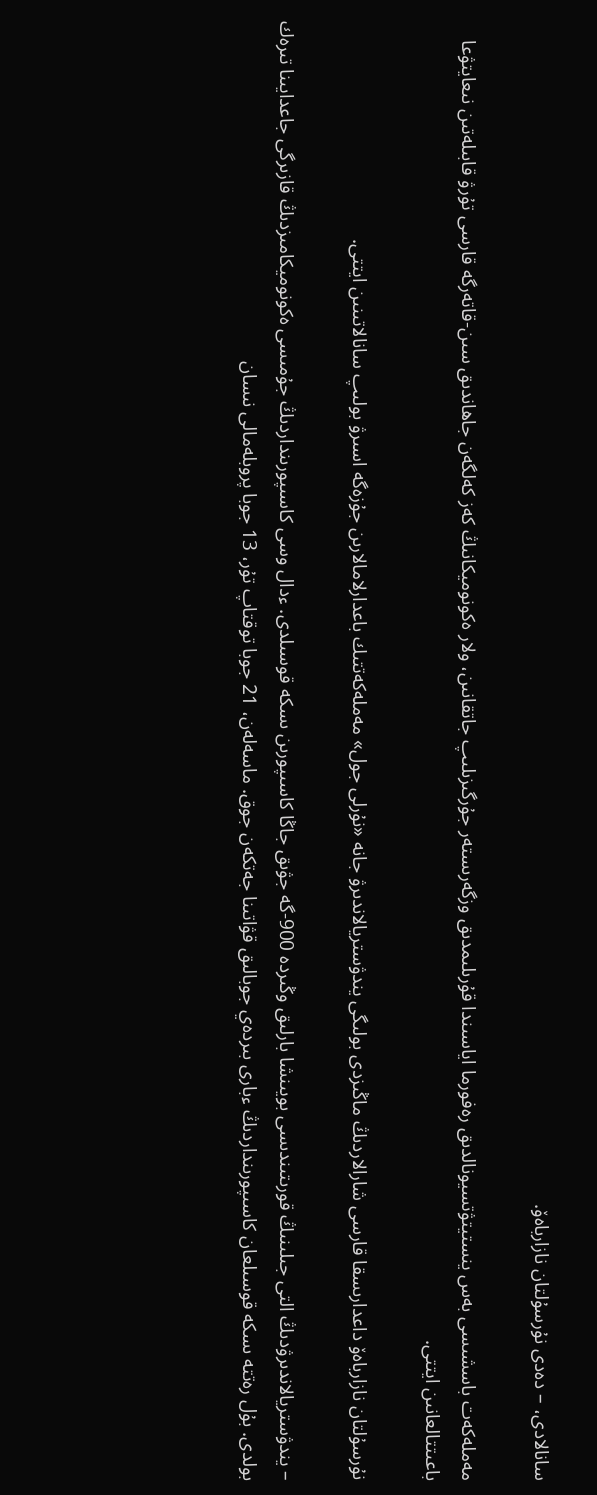سانالادى، – دەدى نۇرسۇلتان نازارباەۆ.

مەملەكەت باسشىسى بەس ينستيتۋتسيونالدىق رەفورما اياسىندا قۇرىلىمدىق وزگەرىستەر جۇرگىزىلىپ جاتقانىن، ولار ەكونوميكانىڭ كەز كەلگەن جاھاندىق سىن-قاتەرگە قارسى تۇرۋ قابىلەتىن نىعايتۋعا باعىتتالعانىن ايتتى.

نۇرسۇلتان نازارباەۆ داعدارىسقا قارسى شارالاردىڭ ماڭىزدى بولىگى يندۋستريالاندىرۋ جانە «نۇرلى جول» مەملەكەتتىك باعدارلامالارىن جۇزەگە اسىرۋ بولىپ سانالاتىنىن ايتتى.

– يندۋستريالاندىرۋدىڭ التى جىلىنىڭ قورىتىندىسى بويىنشا بارلىق وڭىردە 900-گە جۋىق جاڭا كاسىپورىن ىسكە قوسىلدى. ءدال وسى كاسىپورىنداردىڭ جۇمىسى ەكونوميكامىزدىڭ قازىرگى جاعدايىنا تىرەك بولدى. بۇل رەتتە ىسكە قوسىلعان كاسىپورىنداردىڭ ءبارى بىردەي جوبالىق قۋاتىنا جەتكەن جوق. ماسەلەن، 21 جوبا توقتاپ تۇر، 13 جوبا پروبلەمالى نىسان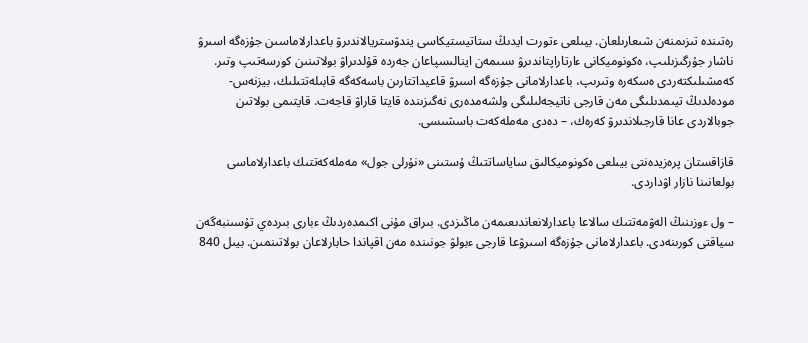رەتىندە تىزىمنەن شىعارىلعان. بيىلعى ءتورت ايدىڭ ستاتيستيكاسى يندۋستريالاندىرۋ باعدارلاماسىن جۇزەگە اسىرۋ ناشار جۇرگىزىلىپ، ەكونوميكانى ءارتاراپتاندىرۋ ىسىمەن اينالىسپاعان جەردە قۇلدىراۋ بولاتىنىن كورسەتىپ وتىر. كەمشىلىكتەردى ەسكەرە وتىرىپ، باعدارلامانى جۇزەگە اسىرۋ قاعيداتتارىن باسەكەگە قابىلەتتىلىك، بيزنەس-مودەلدىڭ تيىمدىلىگى مەن قارجى ناتيجەلىلىگى ولشەمدەرى نەگىزىندە قايتا قاراۋ قاجەت. قايتىمى بولاتىن جوبالاردى عانا قارجىلاندىرۋ كەرەك، – دەدى مەملەكەت باسشىسى.

قازاقستان پرەزيدەنتى بيىلعى ەكونوميكالىق ساياساتتىڭ ۇستىنى «نۇرلى جول» مەملەكەتتىك باعدارلاماسى بولعانىنا نازار اۋداردى.

– ول ءوزىنىڭ الەۋمەتتىك سالاعا باعدارلانعاندىعىمەن ماڭىزدى. بىراق مۇنى اكىمدەردىڭ ءبارى بىردەي تۇسىنبەگەن سياقتى كورىنەدى. باعدارلامانى جۇزەگە اسىرۋعا قارجى ءبولۋ جونىندە مەن اقپاندا حابارلاعان بولاتىنمىن. بيىل 840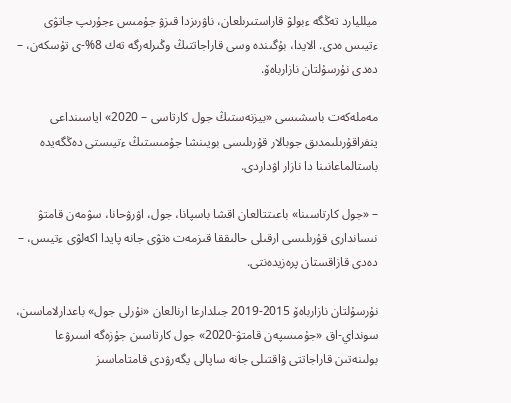ميلليارد تەڭگە ءبولۋ قاراستىرىلعان، ناۋرىزدا قىزۋ جۇمىس ءجۇرىپ جاتۋى ءتيىس ەدى. الايدا، بۇگىندە وسى قاراجاتتىڭ وڭىرلەرگە تەك 8%-ى تۇسكەن، – دەدى نۇرسۇلتان نازارباەۆ.

مەملەكەت باسشىسى «بيزنەستىڭ جول كارتاسى – 2020» اياسىنداعى ينفراقۇرىلىمدىق جوبالار قۇرىلىسى بويىنشا جۇمىستىڭ ءتيىستى دەڭگەيدە باستالماعانىنا دا نازار اۋداردى.

– «جول كارتاسىنا» باعىتتالعان اقشا باسپانا، جول، اۋرۋحانا، سۋمەن قامتۋ نىساندارى قۇرىلىسى ارقىلى حالىققا قىزمەت ەتۋى جانە پايدا اكەلۋى ءتيىس، – دەدى قازاقستان پرەزيدەنتى.

نۇرسۇلتان نازارباەۆ 2015-2019 جىلدارعا ارنالعان «نۇرلى جول» باعدارلاماسىن، سونداي-اق «جۇمىسپەن قامتۋ-2020» جول كارتاسىن جۇزەگە اسىرۋعا بولىنەتىن قاراجاتتى ۋاقتىلى جانە ساپالى يگەرۋدى قامتاماسىز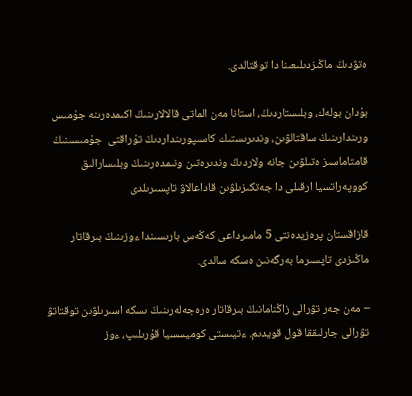ەتۋدىڭ ماڭىزدىلىعىنا دا توقتالدى.

بۇدان بولەك، وبلىستاردىڭ، استانا مەن الماتى قالالارىنىڭ اكىمدەرىنە جۇمىس ورىندارىنىڭ ساقتالۋىن، وندىرىستىك كاسىپورىنداردىڭ تۇراقتى  جۇمىسىنىڭ قامتاماسىز ەتىلۋىن جانە ولاردىڭ وندىرەتىن ونىمدەرىنىڭ وبلىسارالىق كووپەراتسيا ارقىلى دا جەتكىزىلۋىن قاداعالاۋ تاپسىرىلدى

قازاقستان پرەزيدەنتى 5 مامىرداعى كەڭەس بارىسىندا ءوزىنىڭ بىرقاتار ماڭىزدى تاپسىرما بەرگەنىن ەسكە سالدى.

– مەن جەر تۋرالى زاڭنامانىڭ بىرقاتار ەرەجەلەرىنىڭ ىسكە اسىرىلۋىن توقتاتۋ تۋرالى جارلىققا قول قويدىم. ءتيىستى كوميسسيا قۇرىلىپ، ءوز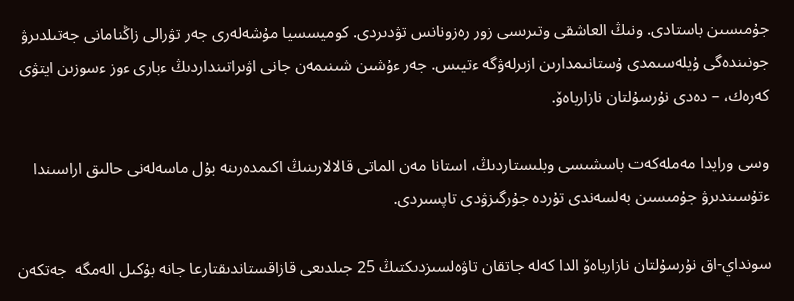جۇمىسىن باستادى. ونىڭ العاشقى وتىرىسى زور رەزونانس تۋدىردى. كوميسسيا مۇشەلەرى جەر تۋرالى زاڭنامانى جەتىلدىرۋ جونىندەگى ۇيلەسىمدى ۇستانىمدارىن ازىرلەۋگە ءتيىس. جەر ءۇشىن شىنىمەن جانى اۋىراتىنداردىڭ ءبارى ءوز ءسوزىن ايتۋى كەرەك، – دەدى نۇرسۇلتان نازارباەۆ.

وسى ورايدا مەملەكەت باسشىسى وبلىستاردىڭ، استانا مەن الماتى قالالارىنىڭ اكىمدەرىنە بۇل ماسەلەنى حالىق اراسىندا ءتۇسىندىرۋ جۇمىسىن بەلسەندى تۇردە جۇرگىزۋدى تاپسىردى.

سونداي-اق نۇرسۇلتان نازارباەۆ الدا كەلە جاتقان تاۋەلسىزدىكتىڭ 25 جىلدىعى قازاقستاندىقتارعا جانە بۇكىل الەمگە  جەتكەن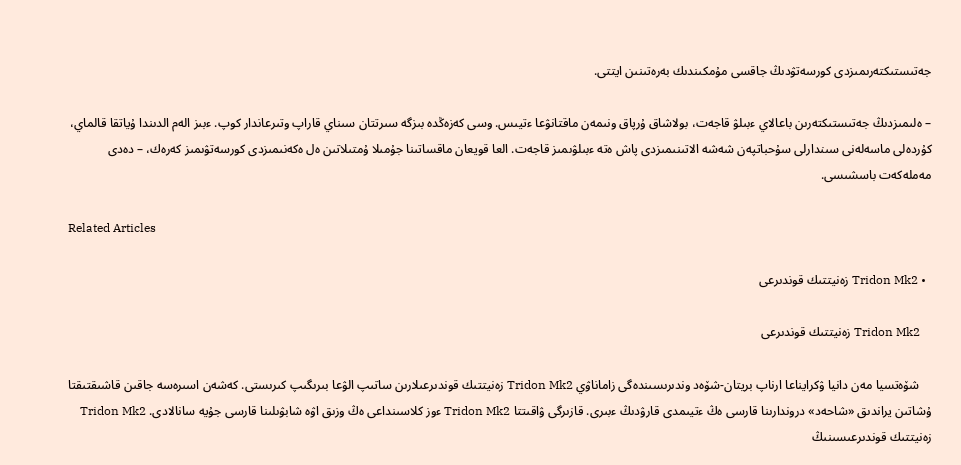جەتىستىكتەرىمىزدى كورسەتۋدىڭ جاقسى مۇمكىندىك بەرەتىنىن ايتتى.

– ەلىمىزدىڭ جەتىستىكتەرىن باعالاي ءبىلۋ قاجەت، بولاشاق ۇرپاق ونىمەن ماقتانۋعا ءتيىس. وسى كەزەڭدە بىزگە سىرتتان سىناي قاراپ وتىرعاندار كوپ. ءبىز الەم الدىندا ۇياتقا قالماي، كۇردەلى ماسەلەنى سىندارلى سۇحباتپەن شەشە الاتىنىمىزدى پاش ەتە ءبىلۋىمىز قاجەت. العا قويعان ماقساتىنا جۇمىلا ۇمتىلاتىن ەل ەكەنىمىزدى كورسەتۋىمىز كەرەك، – دەدى مەملەكەت باسشىسى.

Related Articles

  • Tridon Mk2 زەنيتتىك قوندىرعى

    Tridon Mk2 زەنيتتىك قوندىرعى

    شۆەتسيا مەن دانيا ۋكرايناعا ارناپ بريتان-شۆەد وندىرىسىندەگى زاماناۋي Tridon Mk2 زەنيتتىك قوندىرعىلارىن ساتىپ الۋعا بىرىگىپ كىرىستى. كەشەن اسىرەسە جاقىن قاشىقتىقتا ۇشاتىن يراندىق «شاحەد» دروندارىنا قارسى ەڭ ءتيىمدى قارۋدىڭ ءبىرى. قازىرگى ۋاقىتتا Tridon Mk2 ءوز كلاسىنداعى ەڭ وزىق اۋە شابۋىلىنا قارسى جۇيە سانالادى. Tridon Mk2 زەنيتتىك قوندىرعىسىنىڭ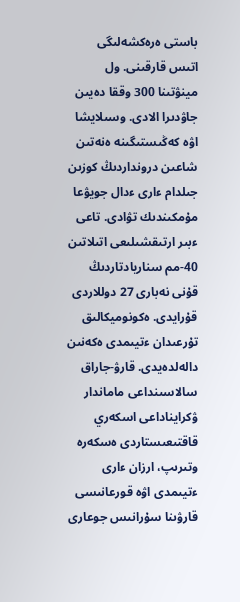باستى ەرەكشەلىگى اتىس قارقىنى. ول مينۋتىنا 300 وققا دەيىن جاۋدىرا الادى. وسىلايشا اۋە كەڭىستىگىنە ەنەتىن شاعىن درونداردىڭ كوزىن جىلدام ءارى ءدال جويۋعا مۇمكىندىك تۋادى. تاعى ءبىر ارتىقشىلىعى اتىلاتىن 40-مم سناريادتاردىڭ قۇنى نەبارى 27 دوللاردى قۇرايدى. ەكونوميكالىق تۇرعىدان ءتيىمدى ەكەنىن دالەلدەيدى. قارۋ-جاراق سالاسىنداعى ماماندار ۋكرايناداعى اسكەري قاقتىعىستاردى ەسكەرە وتىرىپ، ارزان ءارى ءتيىمدى اۋە قورعانىسى قارۋىنا سۇرانىس جوعارى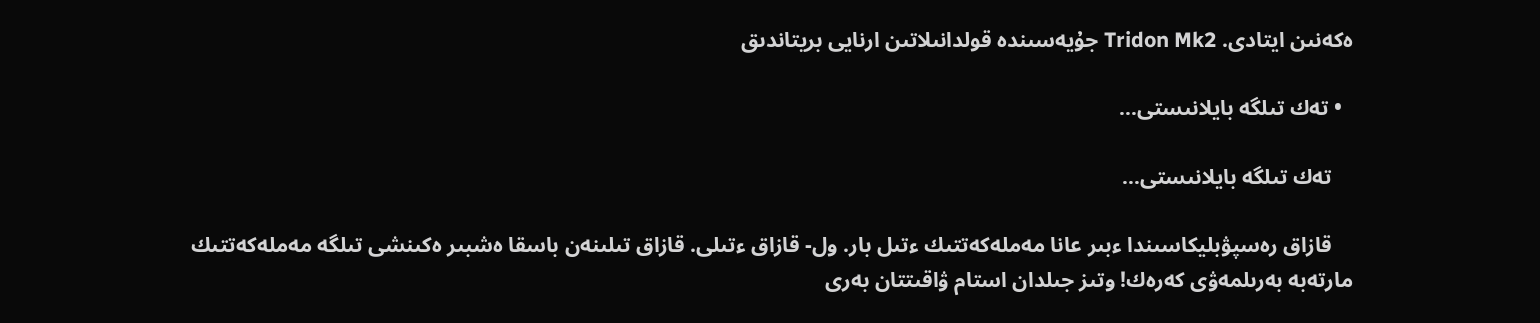ەكەنىن ايتادى. Tridon Mk2 جۇيەسىندە قولدانىلاتىن ارنايى بريتاندىق

  • تەك تىلگە بايلانىستى…

    تەك تىلگە بايلانىستى…

    قازاق رەسپۋبليكاسىندا ءبىر عانا مەملەكەتتىك ءتىل بار. ول- قازاق ءتىلى. قازاق تىلىنەن باسقا ەشبىر ەكىنشى تىلگە مەملەكەتتىك مارتەبە بەرىلمەۋى كەرەك! وتىز جىلدان استام ۋاقىتتان بەرى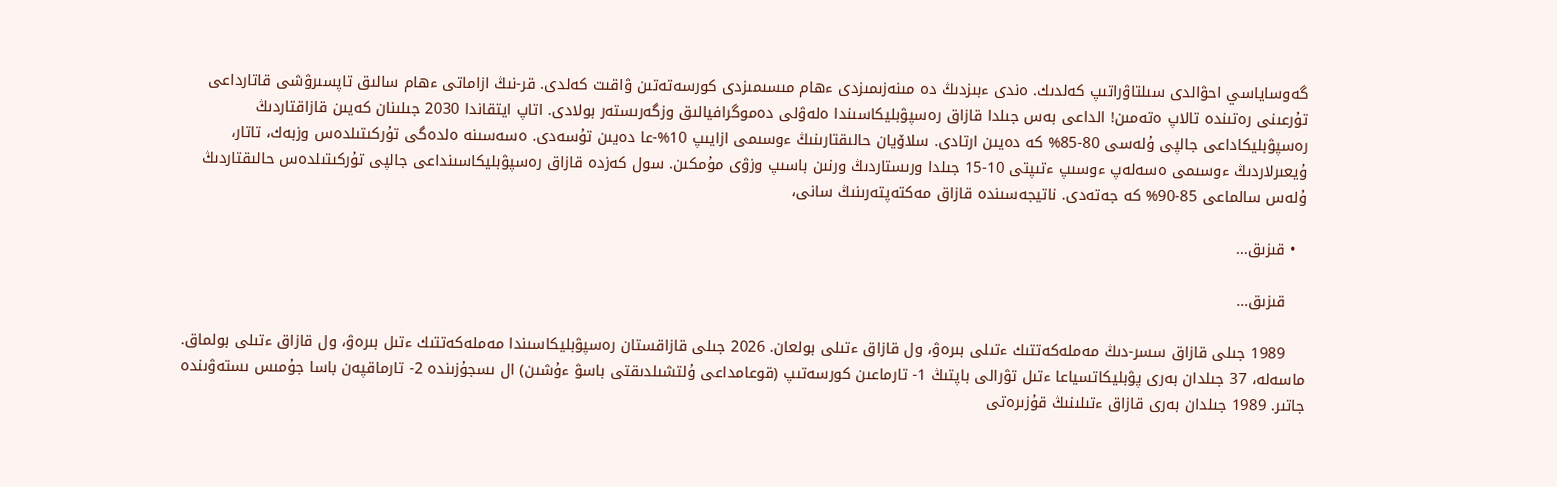گەوساياسي احۋالدى سىلتاۋراتىپ كەلدىك. ەندى ءبىزدىڭ دە مىنەزىمىزدى ءھام مىسىمىزدى كورسەتەتىن ۋاقىت كەلدى. قر-نىڭ ازاماتى ءھام سالىق تاپسىرۋشى قاتارداعى تۇرعىنى رەتىندە تالاپ ەتەمىن! الداعى بەس جىلدا قازاق رەسپۋبليكاسىندا ەلەۋلى دەموگرافيالىق وزگەرىستەر بولادى. اتاپ ايتقاندا 2030 جىلىنان كەيىن قازاقتاردىڭ رەسپۋبليكاداعى جالپى ۇلەسى 80-85% كە دەيىن ارتادى. سلاۆيان حالىقتارىنىڭ ءوسىمى ازايىپ 10%-عا دەيىن تۇسەدى. ەسەسىنە ەلدەگى تۇركىتىلدەس وزبەك، تاتار، ۇيعىرلاردىڭ ءوسىمى ەسەلەپ ءوسىپ ءتىپتى 10-15 جىلدا ورىستاردىڭ ورنىن باسىپ وزۋى مۇمكىن. سول كەزدە قازاق رەسپۋبليكاسىنداعى جالپى تۇركىتىلدەس حالىقتاردىڭ ۇلەس سالماعى 85-90% كە جەتەدى. ناتيجەسىندە قازاق مەكتەپتەرىنىڭ سانى،

  • قىزىق…

    قىزىق…

    1989 جىلى قازاق سسر-دىڭ مەملەكەتتىك ءتىلى بىرەۋ، ول قازاق ءتىلى بولعان. 2026 جىلى قازاقستان رەسپۋبليكاسىندا مەملەكەتتىك ءتىل بىرەۋ، ول قازاق ءتىلى بولماق. ماسەلە، 37 جىلدان بەرى پۋبليكاتسياعا ءتىل تۋرالى باپتىڭ 1- تارماعىن كورسەتىپ (قوعامداعى ۇلتشىلدىقتى باسۋ ءۇشىن) ال ىسجۇزىندە 2- تارماقپەن باسا جۇمىس ىستەۋىندە جاتىر. 1989 جىلدان بەرى قازاق ءتىلىنىڭ قۇزىرەتى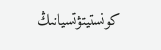كونستيتۋتسيانىڭ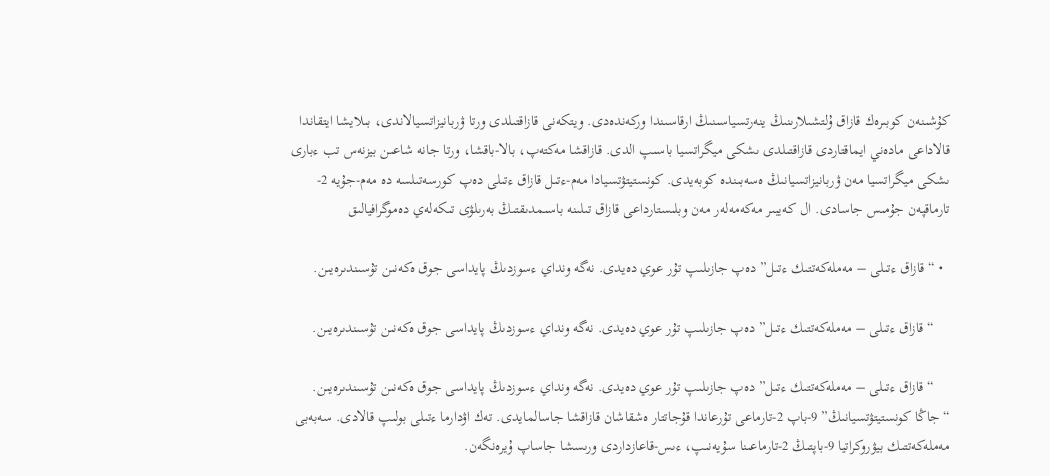كۇشىنەن كوبىرەك قازاق ۇلتشىلارىنىڭ ينەرتسياسىنىڭ ارقاسىندا وركەندەدى. ويتكەنى قازاقتىلدى ورتا ۋربانيزاتسيالاندى، بىلايشا ايتقاندا قالاداعى مادەني ايماقتاردى قازاقتىلدى ىشكى ميگراتسيا باسىپ الدى. قازاقشا مەكتەپ، بالا-باقشا، ورتا جانە شاعىن بيزنەس تب ءبارى ىشكى ميگراتسيا مەن ۋربانيزاتسيانىڭ ەسەبىندە كوبەيدى. كونستيتۋتسيادا مەم-ءتىل قازاق ءتىلى دەپ كورسەتىلسە دە مەم-جۇيە 2-تارماقپەن جۇمىس جاسادى. ال كەيبىر مەكەمەلەر مەن وبلىستارداعى قازاق تىلىنە باسىمدىقتىڭ بەرىلۋى تىكەلەي دەموگرافيالىق

  • “قازاق ءتىلى – مەملەكەتتىك ءتىل” دەپ جازىلىپ تۇر عوي دەيدى. نەگە ونداي ءسوزدىڭ پايداسى جوق ەكەنىن تۇسىندىرەيىن.

    “قازاق ءتىلى – مەملەكەتتىك ءتىل” دەپ جازىلىپ تۇر عوي دەيدى. نەگە ونداي ءسوزدىڭ پايداسى جوق ەكەنىن تۇسىندىرەيىن.

    “قازاق ءتىلى – مەملەكەتتىك ءتىل” دەپ جازىلىپ تۇر عوي دەيدى. نەگە ونداي ءسوزدىڭ پايداسى جوق ەكەنىن تۇسىندىرەيىن. “جاڭا كونستيتۋتسيانىڭ” 9-باپ 2-تارماعى تۇرعاندا قۇجاتتار ەشقاشان قازاقشا جاسالمايدى. تەك اۋدارما ءتىلى بولىپ قالادى. سەبەبى مەملەكەتتىك بيۋروكراتيا 9-باپتىڭ 2-تارماعىنا سۇيەنىپ، ءىس-قاعازداردى ورىسشا جاساپ ۇيرەنگەن.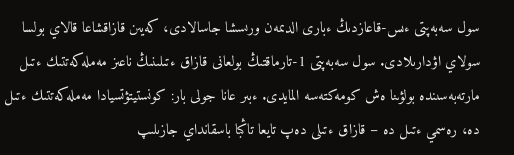سول سەبەپتى ءىس-قاعازدىڭ ءبارى الدىمەن ورىسشا جاسالادى، كەيىن قازاقشاعا قالاي بولسا سولاي اۋدارىلادى. سول سەبەپتى 1-تارماقتىڭ بولعانى قازاق ءتىلىنىڭ ناعىز مەملەكەتتىك ءتىل مارتەبەسىندە بولۋىنا ەش كومەكتەسە المايدى. ءبىر عانا جولى بار: كونستيتۋتسيادا مەملەكەتتىك ءتىل دە، رەسمي ءتىل دە – قازاق ءتىلى دەپ تايعا تاڭبا باسقانداي جازىلىپ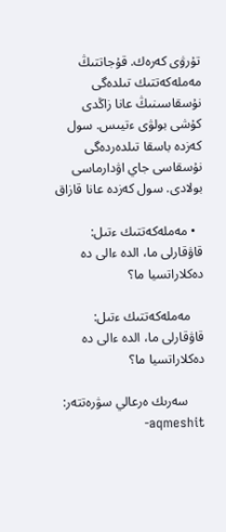تۇرۋى كەرەك. قۇجاتتىڭ مەملەكەتتىك تىلدەگى نۇسقاسىنىڭ عانا زاڭدى كۇشى بولۋى ءتيىس. سول كەزدە باسقا تىلدەردەگى نۇسقاسى جاي اۋدارماسى بولادى. سول كەزدە عانا قازاق

  • مەملەكەتتىك ءتىل: قاۋقارلى ما، الدە ءالى دە دەكلاراتسيا ما؟

    مەملەكەتتىك ءتىل: قاۋقارلى ما، الدە ءالى دە دەكلاراتسيا ما؟

     سەرىك ەرعالي سۋرەتتەر: aqmeshit-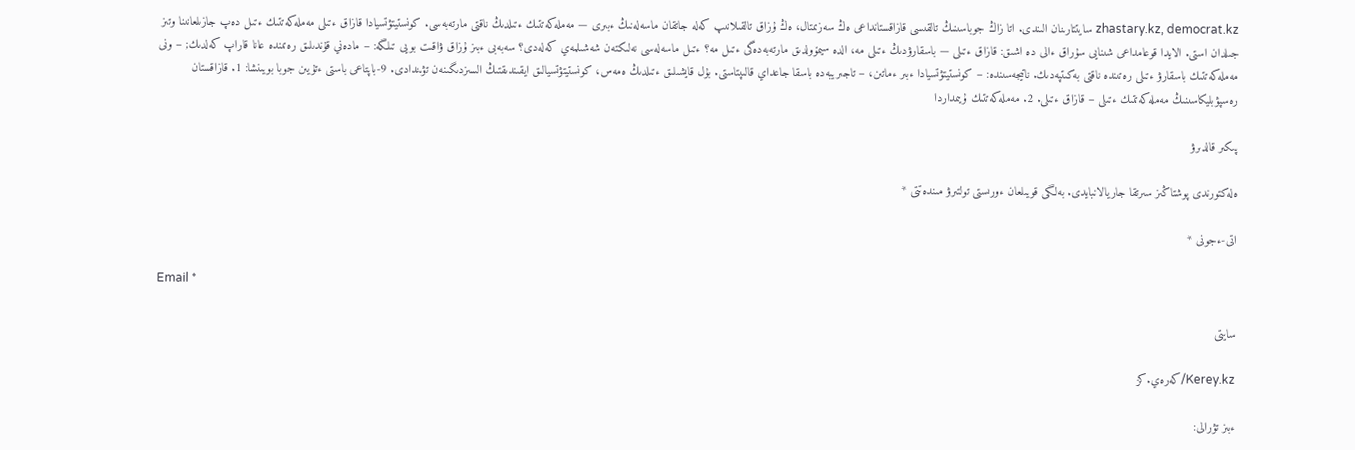zhastary.kz, democrat.kz سايتتارىنان الىندى. اتا زاڭ جوباسىنىڭ تالقىسى قازاقستانداعى ەڭ سەزىمتال، ەڭ ۇزاق تالقىلانىپ كەلە جاتقان ماسەلەنىڭ ءبىرى — مەملەكەتتىك ءتىلدىڭ ناقتى مارتەبەسى. كونستيتۋتسيادا قازاق ءتىلى مەملەكەتتىك ءتىل دەپ جازىلعانىنا وتىز جىلدان استى. الايدا قوعامداعى شىنايى سۇراق ءالى دە اشىق: قازاق ءتىلى — باسقارۋدىڭ ءتىلى مە، الدە سيمۆولدىق مارتەبەدەگى ءتىل مە؟ ءتىل ماسەلەسى نەلىكتەن شەشىلمەي كەلەدى؟ سەبەبى ءبىز ۇزاق ۋاقىت بويى تىلگە: – مادەني قۇندىلىق رەتىندە عانا قاراپ كەلدىك; – ونى مەملەكەتتىك باسقارۋ ءتىلى رەتىندە ناقتى بەكىتپەدىك. ناتيجەسىندە: – كونستيتۋتسيادا ءبىر ءماتىن، – تاجىريبەدە باسقا جاعداي قالىپتاستى. بۇل قايشىلىق ءتىلدىڭ ەمەس، كونستيتۋتسيالىق ايقىندىقتىڭ السىزدىگىنەن تۋىندادى. 9-باپتاعى باستى ءتۇيىن جوبا بويىنشا: 1. قازاقستان رەسپۋبليكاسىنىڭ مەملەكەتتىك ءتىلى – قازاق ءتىلى. 2. مەملەكەتتىك ۇيىمداردا

پىكىر قالدىرۋ

ەلەكتورندى پوشتاڭىز سىرتقا جاريالانبايدى. بەلگى قويىلعان ءورىستى تولتىرۋ مىندەتتى *

اتى-ءجونى *

Email *

سايتى

Kerey.kz/كەرەي.كز

ءبىز تۋرالى: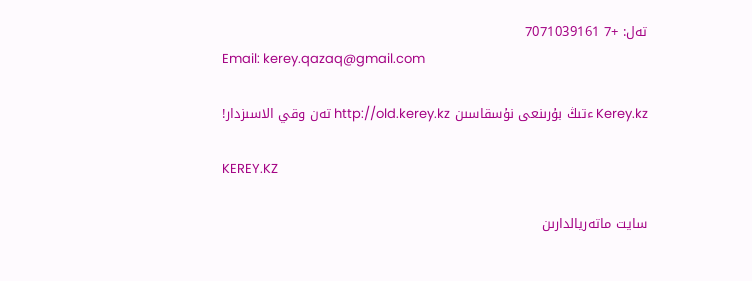تەل: +7 7071039161
Email: kerey.qazaq@gmail.com

Kerey.kz ءتىڭ بۇرىنعى نۇسقاسىن http://old.kerey.kz تەن وقي الاسىزدار!

KEREY.KZ

سايت ماتەريالدارىن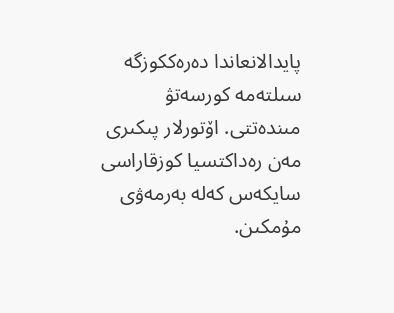پايدالانعاندا دەرەككوزگە سىلتەمە كورسەتۋ مىندەتتى. اۆتورلار پىكىرى مەن رەداكتسيا كوزقاراسى سايكەس كەلە بەرمەۋى مۇمكىن.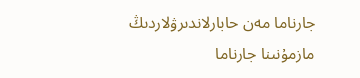جارناما مەن حابارلاندىرۋلاردىڭ مازمۇنىنا جارناما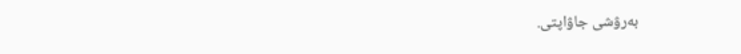بەرۋشى جاۋاپتى.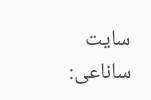سايت ساناعى: